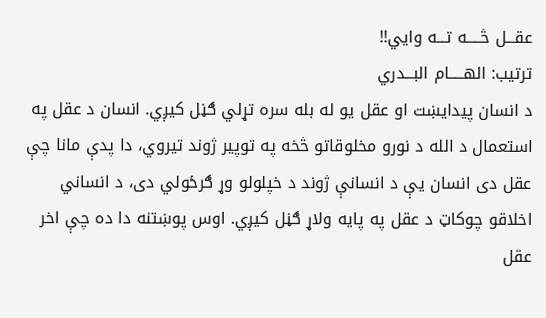عقـــل څـــــه تـــه وایي!!
ترتیب: الهـــــام البـــدري
د انسان پیدایښت او عقل یو له بله سره تړلي ګڼل کیږي. انسان د عقل په استعمال د الله د نورو مخلوقاتو څخه په توپیر ژوند تیروي، دا پدې مانا چې عقل دی انسان یې د انسانې ژوند د خپلولو وړ ګرځولي دی، د انساني اخلاقو چوکاټ د عقل په پایه ولاړ ګڼل کیږي. اوس پوښتنه دا ده چې اخر عقل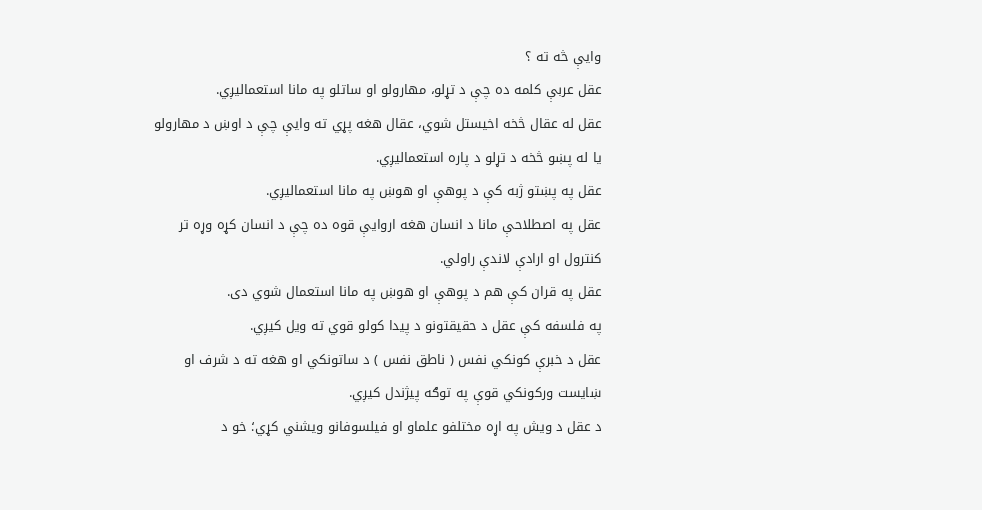وایې څه ته ؟
عقل عربې کلمه ده چې د تړلو، مهارولو او ساتلو په مانا استعمالیږي.
عقل له عقال څخه اخیستل شوي، عقال هغه پړي ته وایې چې د اوښ د مهارولو یا له پښو څخه د تړلو د پاره استعمالیږي.
عقل په پښتو ژبه کې د پوهې او هوښ په مانا استعمالیږي.
عقل په اصطلاحې مانا د انسان هغه اروایې قوه ده چې د انسان کړه وړه تر کنترول او ارادې لاندې راولي.
عقل په قران کې هم د پوهې او هوښ په مانا استعمال شوي دی.
په فلسفه کې عقل د حقیقتونو د پیدا کولو قوي ته ویل کیږي.
عقل د خبرې کونکي نفس ( ناطق نفس ) د ساتونکي او هغه ته د شرف او ښایست ورکونکي قوې په توګه پیژندل کیږي.
د عقل د ویش په اړه مختلفو علماو او فیلسوفانو ویشني کړي؛ خو د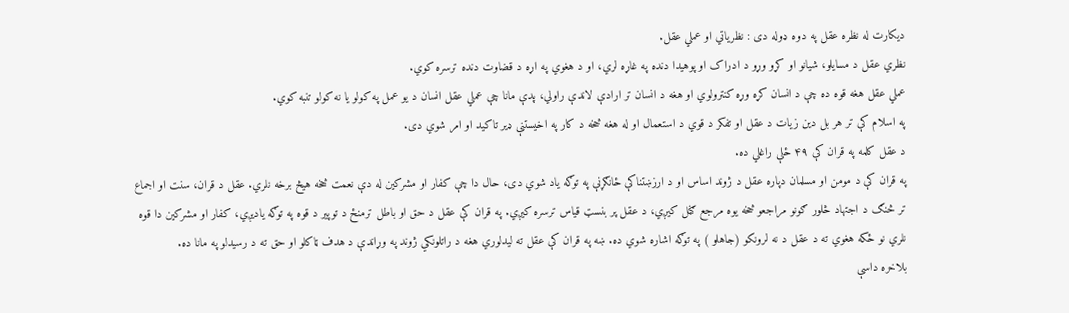دیکارت له نظره عقل په دوه ډوله دی : نظریاتي او عملي عقل.
نظري عقل د مسایلو، شیانو او کړو وړو د ادراک او پوهیدا دنده په غاړه لري، او د هغوي په اړه د قضاوت دنده ترسره کوي.
عملي عقل هغه قوه ده چې د انسان کړه وړه کنترولوي او هغه د انسان تر ارادې لاندې راولي، پدې مانا چې عملي عقل انسان د یو عمل په کولو یا نه کولو تنبه کوي.
په اسلام کې تر هر بل دین زیات د عقل او تفکر د قوي د استعمال او له هغه څخه د کار په اخیستنې ډیر تاکید او امر شوي دی.
د عقل کلمه په قران کې ۴۹ ځلې راغلي ده.
په قران کې د مومن او مسلمان دپاره عقل د ژوند اساس او د ارزښتناکې ځانګړنې په توګه یاد شوي دی، حال دا چې کفار او مشرکین له دې نعمت څخه هیڅ برخه نلري. عقل د قران، سنت او اجماع تر څنګ د اجتهاد څلور ګونو مراجعو څخه یوه مرجع ګڼل کیږي، د عقل پر بنسټ قیاس ترسره کیږي. په قران کې عقل د حق او باطل ترمنځ د توپیر د قوه په توګه یادیږي، کفار او مشرکین دا قوه نلري نو ځکه هغوي ته د عقل د نه لرونکو (جاهلو ) په توګه اشاره شوي ده. ښه په قران کې عقل ته لیدلوري هغه د راتلونکي ژوند په وړاندې د هدف ټاکلو او حق ته د رسیدلو په مانا ده.
بلاخره داسې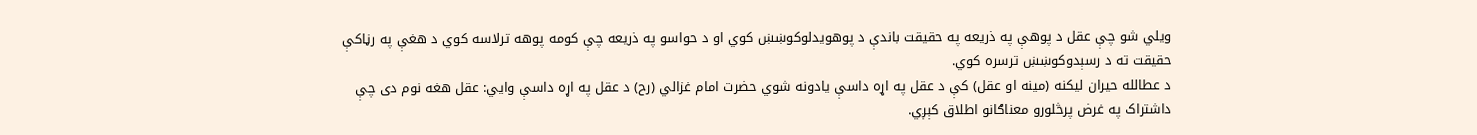ویلي شو چې عقل د پوهې په ذريعه په حقيقت باندې د پوهویدلوکوښښ کوي او د حواسو په ذريعه چې کومه پوهه ترلاسه کوي د هغې په رڼاکې حقيقت ته د رسېدوکوښښ ترسره کوي.
د عطالله حیران لیکنه (مینه او عقل) کې د عقل په اړه داسې یادونه شوي حضرت امام غزالي (رح) د عقل په اړه داسې وايي: عقل هغه نوم دى چې داشتراک په غرض پرڅلورو معناګانو اطلاق کېږي.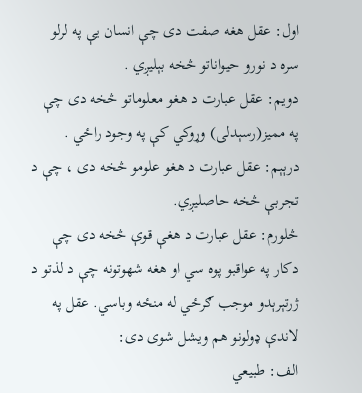اول: عقل هغه صفت دى چې انسان يې په لرلو سره د نورو حيواناتو څخه بېليږي .
دويم: عقل عبارت د هغو معلوماتو څخه دى چې په مميز(رسېدلى) وړوکي کې په وجود راځي .
درېېم: عقل عبارت د هغو علومو څخه دى ، چې د تجربې څخه حاصليږي.
څلورم: عقل عبارت د هغې قوې څخه دى چې دکار په عواقبو پوه سي او هغه شهوتونه چې د لذتو د ژرتېرېدو موجب ګرځي له منځه وباسي. عقل په لاندې ډولونو هم ویشل شوی دی:
الف: طبیعي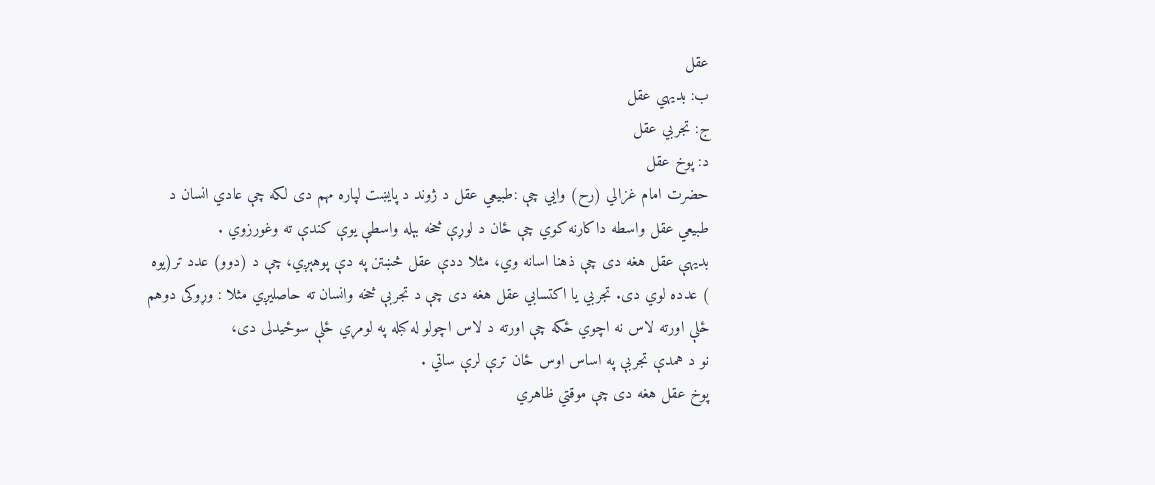عقل
ب: بدیهي عقل
ج: تجربي عقل
د: پوخ عقل
حضرت امام غزالي (رح) وايي چې :طبيعي عقل د ژوند د پايښت لپاره مهم دى لکه چې عادي انسان د طبيعي عقل واسطه داکارنه کوي چې ځان د لوړې څخه بېله واسطې يوې کندې ته وغورزوي .
بديهې عقل هغه دى چې ذهنا اسانه وي، مثلا ددې عقل څښتن په دې پوهېږي، چې د (دوو) عدد تر(يوه ) عدده لوي دی. تجربي یا اکتسابي عقل هغه دى چې د تجربې څخه وانسان ته حاصليږي مثلا : وړوکى دوهم ځلې اورته لاس نه اچوي ځکه چې اورته د لاس اچولو له کبله په لومړي ځلې سوځیدلی دی،
نو د همدې تجربې په اساس اوس ځان ترې لرې ساتي .
پوخ عقل هغه دى چې موقتي ظاهري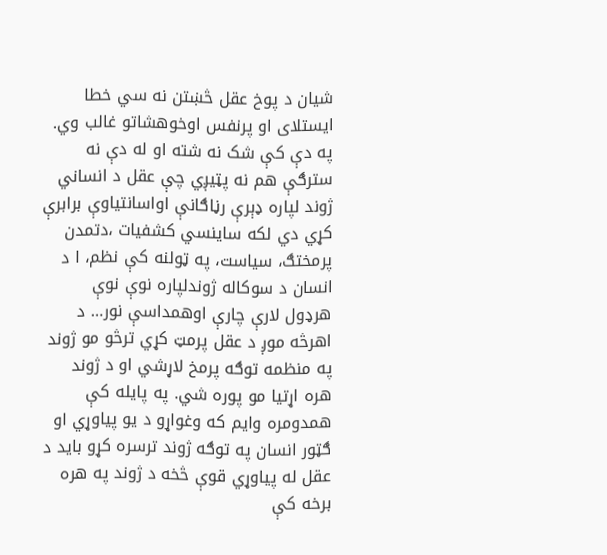شيان د پوخ عقل څښتن نه سي خطا ايستلاى او پرنفس اوخوهشاتو غالب وي.
په دې کې شک نه شته او له دې نه سترګې هم نه پټيږي چې عقل د انساني ژوند لپاره ډېرې رڼاګانې اواسانتياوې برابرې کړي دي لکه ساينسي کشفيات ،دتمدن پرمختګ، سياست، په ټولنه کې نظم، ا د انسان د سوکاله ژوندلپاره نوې نوې هرډول لارې چارې اوهمداسې نور… د اهرڅه موږ د عقل پرمټ کړي ترڅو مو ژوند په منظمه توګه پرمخ لاړشي او د ژوند هره اړتيا مو پوره شي. په پایله کې همدومره وایم که وغواړو د یو پیاوړي او ګټور انسان په توګه ژوند ترسره کړو باید د عقل له پیاوړي قوې څخه د ژوند په هره برخه کې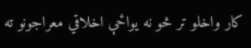کار واخلو تر څو نه یواځې اخلاقي معراجونو ته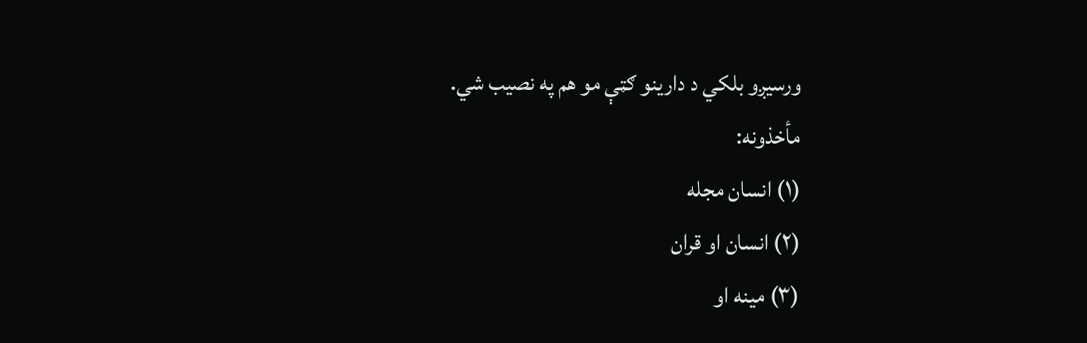ورسیږو بلکي د دارینو ګټې مو هم په نصیب شي.
مأخذونه:
(۱) انسان مجله
(۲) انسان او قران
(۳) مینه او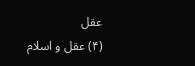عقل
(۴) عقل و اسلام